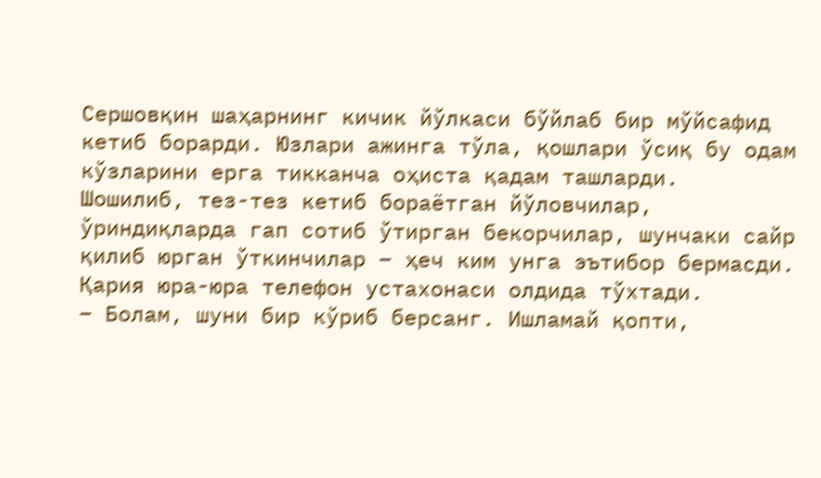Сершовқин шаҳарнинг кичик йўлкаси бўйлаб бир мўйсафид кетиб борарди. Юзлари ажинга тўла, қошлари ўсиқ бу одам кўзларини ерга тикканча оҳиста қадам ташларди.
Шошилиб, тез-тез кетиб бораётган йўловчилар, ўриндиқларда гап сотиб ўтирган бекорчилар, шунчаки сайр қилиб юрган ўткинчилар – ҳеч ким унга эътибор бермасди. Қария юра-юра телефон устахонаси олдида тўхтади.
– Болам, шуни бир кўриб берсанг. Ишламай қопти,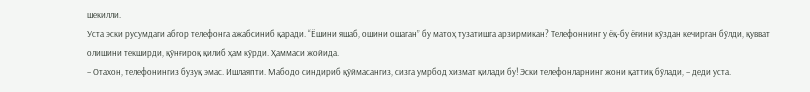шекилли.
Уста эски русумдаги абгор телефонга ажабсиниб қаради. “Ёшини яшаб, ошини ошаган” бу матоҳ тузатишга арзирмикан? Телефоннинг у ёқ-бу ёғини кўздан кечирган бўлди, қувват олишини текширди, қўнғироқ қилиб ҳам кўрди. Ҳаммаси жойида.
– Отахон, телефонингиз бузуқ эмас. Ишлаяпти. Мабодо синдириб қўймасангиз, сизга умрбод хизмат қилади бу! Эски телефонларнинг жони қаттиқ бўлади, – деди уста.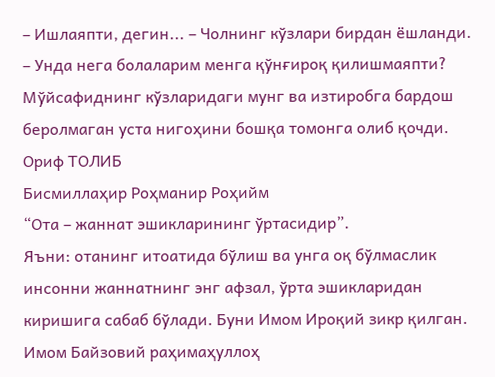– Ишлаяпти, дегин... – Чолнинг кўзлари бирдан ёшланди. – Унда нега болаларим менга қўнғироқ қилишмаяпти?
Мўйсафиднинг кўзларидаги мунг ва изтиробга бардош беролмаган уста нигоҳини бошқа томонга олиб қочди.
Ориф ТОЛИБ
Бисмиллаҳир Роҳманир Роҳийм
“Ота – жаннат эшикларининг ўртасидир”.
Яъни: отанинг итоатида бўлиш ва унга оқ бўлмаслик инсонни жаннатнинг энг афзал, ўрта эшикларидан киришига сабаб бўлади. Буни Имом Ироқий зикр қилган.
Имом Байзовий раҳимаҳуллоҳ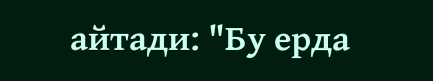айтади: "Бу ерда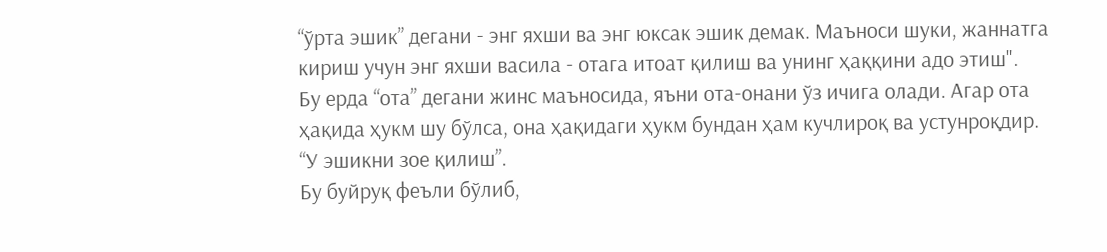“ўрта эшик” дегани - энг яхши ва энг юксак эшик демак. Маъноси шуки, жаннатга кириш учун энг яхши васила - отага итоат қилиш ва унинг ҳаққини адо этиш".
Бу ерда “ота” дегани жинс маъносида, яъни ота-онани ўз ичига олади. Агар ота ҳақида ҳукм шу бўлса, она ҳақидаги ҳукм бундан ҳам кучлироқ ва устунроқдир.
“У эшикни зое қилиш”.
Бу буйруқ феъли бўлиб,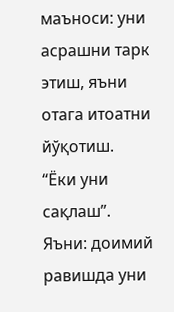маъноси: уни асрашни тарк этиш, яъни отага итоатни йўқотиш.
“Ёки уни сақлаш”.
Яъни: доимий равишда уни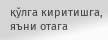қўлга киритишга, яъни отага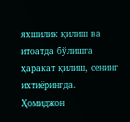яхшилик қилиш ва итоатда бўлишга ҳаракат қилиш, сенинг ихтиёрингда.
Ҳомиджон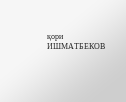қори ИШМАТБЕКОВ